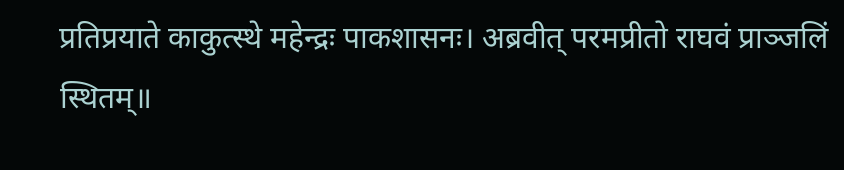प्रतिप्रयाते काकुत्स्थे महेन्द्रः पाकशासनः। अब्रवीत् परमप्रीतो राघवं प्राञ्जलिं स्थितम्॥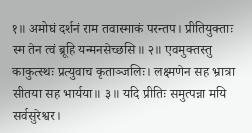१॥ अमोघं दर्शनं राम तवास्माकं परन्तप। प्रीतियुक्ताः स्म तेन त्वं ब्रूहि यन्मनसेच्छसि॥ २॥ एवमुक्तस्तु काकुत्स्थः प्रत्युवाच कृताञ्जलिः। लक्ष्मणेन सह भ्रात्रा सीतया सह भार्यया॥ ३॥ यदि प्रीतिः समुत्पन्ना मयि सर्वसुरेश्वर।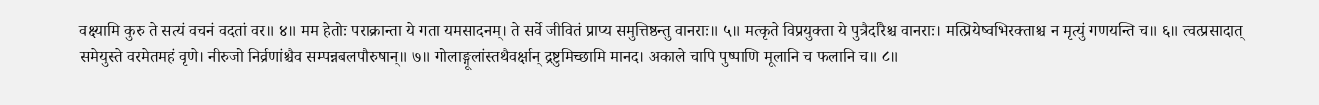वक्ष्यामि कुरु ते सत्यं वचनं वदतां वर॥ ४॥ मम हेतोः पराक्रान्ता ये गता यमसादनम्। ते सर्वे जीवितं प्राप्य समुत्तिष्ठन्तु वानराः॥ ५॥ मत्कृते विप्रयुक्ता ये पुत्रैर्दारैश्च वानराः। मत्प्रियेष्वभिरक्ताश्च न मृत्युं गणयन्ति च॥ ६॥ त्वत्प्रसादात् समेयुस्ते वरमेतमहं वृणे। नीरुजो निर्व्रणांश्चैव सम्पन्नबलपौरुषान्॥ ७॥ गोलाङ्गूलांस्तथैवर्क्षान् द्रष्टुमिच्छामि मानद। अकाले चापि पुष्पाणि मूलानि च फलानि च॥ ८॥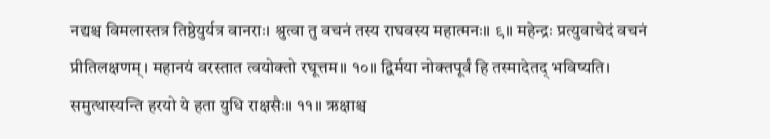नद्यश्च विमलास्तत्र तिष्ठेयुर्यत्र वानराः। श्रुत्वा तु वचनं तस्य राघवस्य महात्मनः॥ ९॥ महेन्द्रः प्रत्युवाचेदं वचनं प्रीतिलक्षणम्। महानयं वरस्तात त्वयोक्तो रघूत्तम॥ १०॥ द्विर्मया नोक्तपूर्वं हि तस्मादेतद् भविष्यति। समुत्थास्यन्ति हरयो ये हता युधि राक्षसैः॥ ११॥ ऋक्षाश्च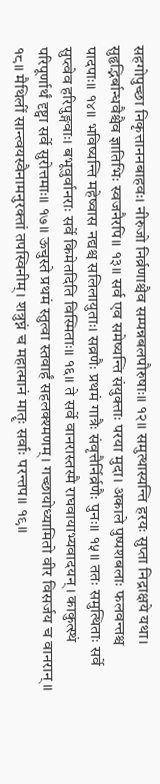सहगोपुच्छा निकृत्ताननबाहवः। नीरुजो निर्व्रणाश्चैव सम्पन्नबलपौरुषाः॥ १२॥ समुत्थास्यन्ति हरयः सुप्ता निद्राक्षये यथा। सुहृद्भिर्बान्धवैश्चैव ज्ञातिभिः स्वजनैरपि॥ १३॥ सर्व एव समेष्यन्ति संयुक्ताः परया मुदा। अकाले पुष्पशबलाः फलवन्तश्च पादपाः॥ १४॥ भविष्यन्ति महेष्वास नद्यश्च सलिलायुताः। सव्रणैः प्रथमं गात्रैः संवृत्तैर्निर्व्रणैः पुनः॥ १५॥ ततः समुत्थिताः सर्वे सुप्त्वेव हरिपुङ्गवाः। बभूवुर्वानराः सर्वे किमेतदिति विस्मिताः॥ १६॥ ते सर्वे वानरास्तस्मै राघवायाभ्यवादयन्। काकुत्स्थं परिपूर्णार्थं दृष्ट्वा सर्वे सुरोत्तमाः॥ १७॥ ऊचुस्ते प्रथमं स्तुत्वा स्तवार्हं सहलक्श्मणम्। गच्छायोध्यामितो वीर विसर्जय च वानरान्॥ १८॥ मैथिलीं सान्त्वयस्वैनामनुरक्तां तपस्विनीम्। शत्रुघ्नं च महात्मानं मातॄः सर्वाः परन्तप॥ १९॥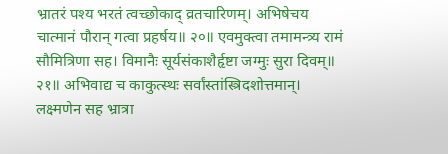भ्रातरं पश्य भरतं त्वच्छोकाद् व्रतचारिणम्। अभिषेचय चात्मानं पौरान् गत्वा प्रहर्षय॥ २०॥ एवमुक्त्वा तमामन्त्र्य रामं सौमित्रिणा सह। विमानैः सूर्यसंकाशैर्हृष्टा जग्मुः सुरा दिवम्॥ २१॥ अभिवाद्य च काकुत्स्थः सर्वांस्तांस्त्रिदशोत्तमान्। लक्ष्मणेन सह भ्रात्रा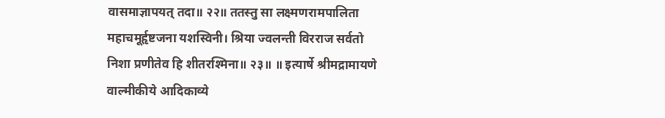वासमाज्ञापयत् तदा॥ २२॥ ततस्तु सा लक्ष्मणरामपालिता महाचमूर्हृष्टजना यशस्विनी। श्रिया ज्वलन्ती विरराज सर्वतो निशा प्रणीतेव हि शीतरश्मिना॥ २३॥ ॥ इत्यार्षे श्रीमद्रामायणे वाल्मीकीये आदिकाव्ये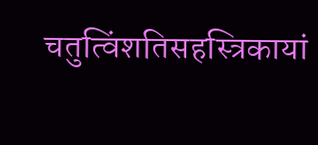चतुत्विंशतिसहस्त्रिकायां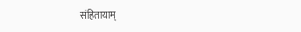संहितायाम्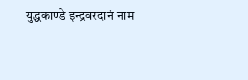युद्धकाण्डे इन्द्रवरदानं नाम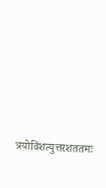त्रयोविंशत्युत्तरशततमः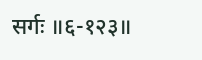सर्गः ॥६-१२३॥